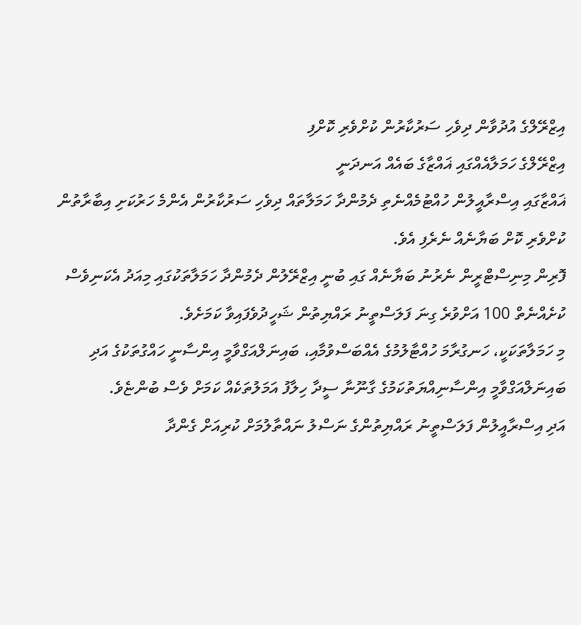އިޒްރޭލްގެ އުދުވާން ދިވެހި ސަރުކާރުން ކުށްވެރި ކޮށްފި
އިޒްރޭލްގެ ހަމަލާއެއްގައި ޣައްޒާގެ ބައެއް އަނދަނީ
ޣައްޒާގައި އިސްރާއީލުން ހުއްޓުމެއްނެތި ދެމުންދާ ހަމަލާތައް ދިވެހި ސަރުކާރުން އެންމެ ހަރުކަށި އިބާރާތުން ކުށްވެރި ކޮށް ބަޔާނެއް ނެރެފި އެވެ.
ފޮރިން މިނިސްޓްރީން ނެރުނު ބަޔާނެއް ގައި ބުނީ އިޒްރޭލުން ދެމުންދާ ހަމަލާތަކުގައި މިއަދު އެކަނިވެސް ކުށެއްނެތް 100 އަށްވުރެ ގިނަ ފަލަސްތީނު ރައްޔިތުން ޝަހީދުވެފައިވާ ކަމަށެވެ.
މި ހަމަލާތަކަކީ، ހަނގުރާމަ ހުއްޓާލުމުގެ އެއްބަސްވުމާއި، ބައިނަލްއަގްވާމީ އިންސާނީ ހައްގުތަކުގެ އަދި ބައިނަލްއަގްވާމީ އިންސާނިއްޔަތުކަމުގެ ގާނޫނާ ސީދާ ހިލާފު އަމަލުތަކެއް ކަމަށް ވެސް ބުންޏެވެ.
އަދި އިސްރާއީލުން ފަލަސްތީނު ރައްޔިތުންގެ ނަސްލު ނައްތާލުމަށް ކުރިއަށް ގެންދާ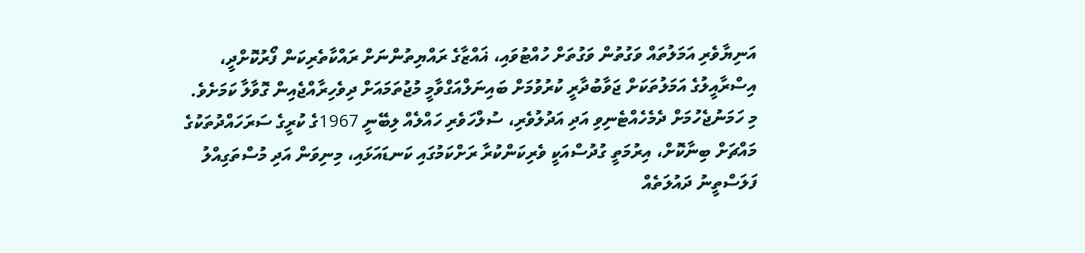އަނިޔާވެރި އަމަލުތައް ވަގުތުން ވަގުތަށް ހުއްޓުވައި، ޣައްޒާގެ ރައްޔިތުންނަށް ރައްކާތެރިކަން ފޯރުކޮށްދީ، އިސްރާއީލުގެ އަމަލުތަކަށް ޖަވާބުދާރީ ކުރުވުމަށް ބައިނަލްއަގްވާމީ މުޖުތަމައަށް ދިވެހިރާއްޖެއިން ގޮވާލާ ކަމަށެވެ.
މި ހަމަނުޖެހުމަށް ދެމެހެއްޓެނިވި އަދި އަދުލުވެރި، ސުލްހަވެރި ހައްލެއް ލިބޭނީ 1967ގެ ކުރީގެ ސަރަހައްދުތަކުގެ މައްޗަށް ބިނާކޮށް، އިރުމަތީ ގުދުސްއަކީ ވެރިކަންކުރާ ރަށްކަމުގައި ކަނޑައަޅައި، މިނިވަން އަދި މުސްތަގިއްލު ފަލަސްތީނު ދައުލަތެއް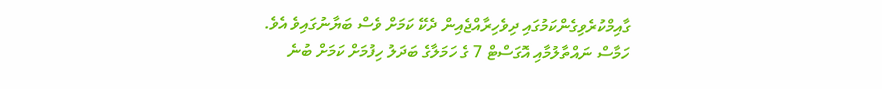ގާއިމްކުރެވިގެންކަމުގައި ދިވެހިރާއްޖެއިން ދެކޭ ކަމަށް ވެސް ބަޔާނުގައިވެ އެވެ.
ހަމާސް ނައްތާލުމާއި އޮގަސްޓް 7 ގެ ހަމަލާގެ ބަދަލު ހިފުމަށް ކަމަށް ބުނެ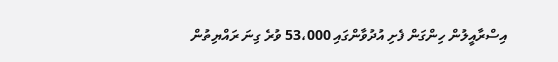އިސްރާއީލުން ހިންގަން ފެށި އުދުވާންގައި 53،000 ވުރެ ގިނަ ރައްޔިތުން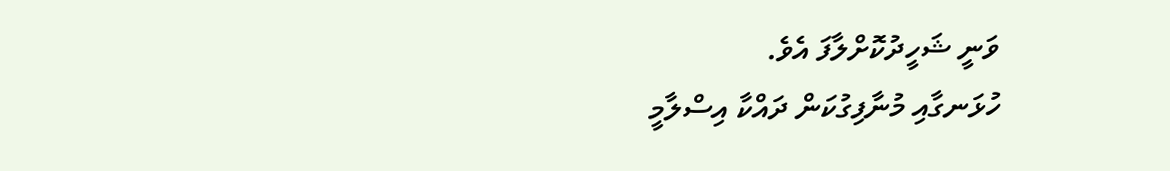ވަނީ ޝަހީދުކޮށްލާފަ އެވެ.
ހުޅަނގާއި މުނާފިގުކަން ދައްކާ އިސްލާމީ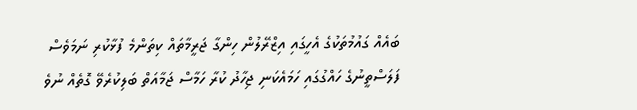ބައެއް ގައުމުތަކުގެ އެހީގައި އިޒްރޭލުން ހިންގާ ޖަރީމާތައް ކިތަންމެ ފުޅާކުރި ނަމަވެސް ފަލަސްތީނުގެ ހައްގުގައި ހަމައެކަނި ޖިހާދު ކުރާ ހަމާސް ޖަމާއަތް ބަލިކުރެވޭ ގޮތެއް ނުވެ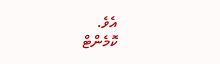އެވެ.
ކޮމެންޓް